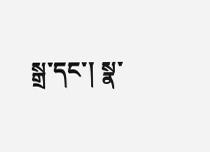སྒྲ་དང་། སྣ་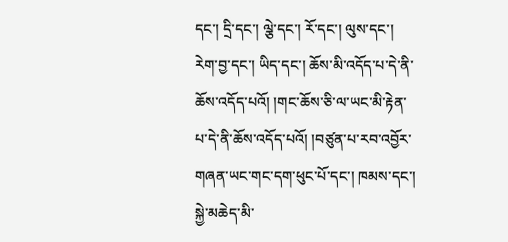དང་། དྲི་དང་། ལྕེ་དང་། རོ་དང་། ལུས་དང་། རེག་བྱ་དང་། ཡིད་དང་། ཆོས་མི་འདོད་པ་དེ་ནི་ཆོས་འདོད་པའོ། །གང་ཆོས་ཅི་ལ་ཡང་མི་རྟེན་པ་དེ་ནི་ཆོས་འདོད་པའོ། །བཙུན་པ་རབ་འབྱོར་གཞན་ཡང་གང་དག་ཕུང་པོ་དང་། ཁམས་དང་། སྐྱེ་མཆེད་མི་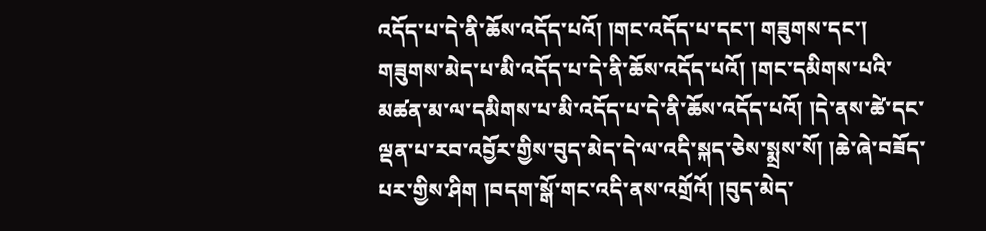འདོད་པ་དེ་ནི་ཆོས་འདོད་པའོ། །གང་འདོད་པ་དང་། གཟུགས་དང་། གཟུགས་མེད་པ་མི་འདོད་པ་དེ་ནི་ཆོས་འདོད་པའོ། །གང་དམིགས་པའི་མཚན་མ་ལ་དམིགས་པ་མི་འདོད་པ་དེ་ནི་ཆོས་འདོད་པའོ། །དེ་ནས་ཚེ་དང་ལྡན་པ་རབ་འབྱོར་གྱིས་བུད་མེད་དེ་ལ་འདི་སྐད་ཅེས་སྨྲས་སོ། །ཆེ་ཞེ་བཟོད་པར་གྱིས་ཤིག །བདག་སྒོ་གང་འདི་ནས་འགྲོའོ། །བུད་མེད་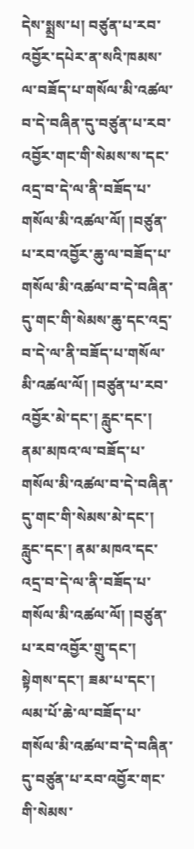དེས་སྨྲས་པ། བཙུན་པ་རབ་འབྱོར་དཔེར་ན་སའི་ཁམས་ལ་བཟོད་པ་གསོལ་མི་འཚལ་བ་དེ་བཞིན་དུ་བཙུན་པ་རབ་འབྱོར་གང་གི་སེམས་ས་དང་འདྲ་བ་དེ་ལ་ནི་བཟོད་པ་གསོལ་མི་འཚལ་ལོ། །བཙུན་པ་རབ་འབྱོར་ཆུ་ལ་བཟོད་པ་གསོལ་མི་འཚལ་བ་དེ་བཞིན་དུ་གང་གི་སེམས་ཆུ་དང་འདྲ་བ་དེ་ལ་ནི་བཟོད་པ་གསོལ་མི་འཚལ་ལོ། །བཙུན་པ་རབ་འབྱོར་མེ་དང་། རླུང་དང་། ནམ་མཁའ་ལ་བཟོད་པ་གསོལ་མི་འཚལ་བ་དེ་བཞིན་དུ་གང་གི་སེམས་མེ་དང་། རླུང་དང་། ནམ་མཁའ་དང་འདྲ་བ་དེ་ལ་ནི་བཟོད་པ་གསོལ་མི་འཚལ་ལོ། །བཙུན་པ་རབ་འབྱོར་གྲུ་དང་། སྟེགས་དང་། ཟམ་པ་དང་། ལམ་པོ་ཆེ་ལ་བཟོད་པ་གསོལ་མི་འཚལ་བ་དེ་བཞིན་དུ་བཙུན་པ་རབ་འབྱོར་གང་གི་སེམས་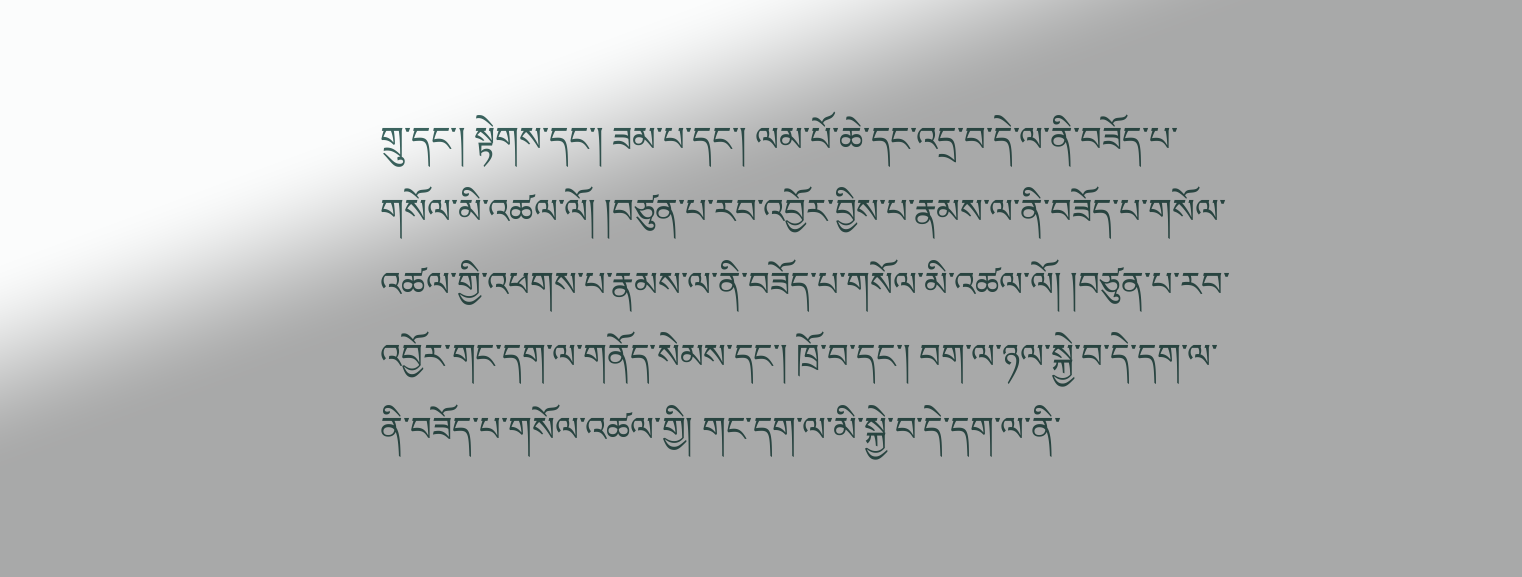གྲུ་དང་། སྟེགས་དང་། ཟམ་པ་དང་། ལམ་པོ་ཆེ་དང་འདྲ་བ་དེ་ལ་ནི་བཟོད་པ་གསོལ་མི་འཚལ་ལོ། །བཙུན་པ་རབ་འབྱོར་བྱིས་པ་རྣམས་ལ་ནི་བཟོད་པ་གསོལ་འཚལ་གྱི་འཕགས་པ་རྣམས་ལ་ནི་བཟོད་པ་གསོལ་མི་འཚལ་ལོ། །བཙུན་པ་རབ་འབྱོར་གང་དག་ལ་གནོད་སེམས་དང་། ཁྲོ་བ་དང་། བག་ལ་ཉལ་སྐྱེ་བ་དེ་དག་ལ་ནི་བཟོད་པ་གསོལ་འཚལ་གྱི། གང་དག་ལ་མི་སྐྱེ་བ་དེ་དག་ལ་ནི་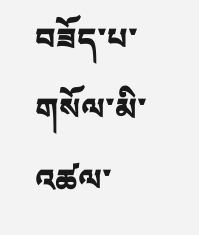བཟོད་པ་གསོལ་མི་འཚལ་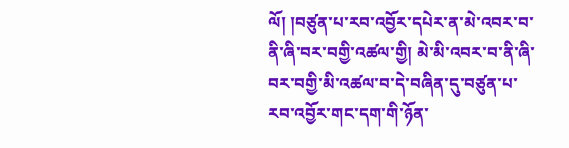ལོ། །བཙུན་པ་རབ་འབྱོར་དཔེར་ན་མེ་འབར་བ་ནི་ཞི་བར་བགྱི་འཚལ་གྱི། མེ་མི་འབར་བ་ནི་ཞི་བར་བགྱི་མི་འཚལ་བ་དེ་བཞིན་དུ་བཙུན་པ་རབ་འབྱོར་གང་དག་གི་ཉོན་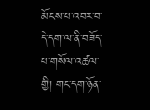མོངས་པ་འབར་བ་དེ་དག་ལ་ནི་བཟོད་པ་གསོལ་འཚལ་གྱི། གང་དག་ཉོན་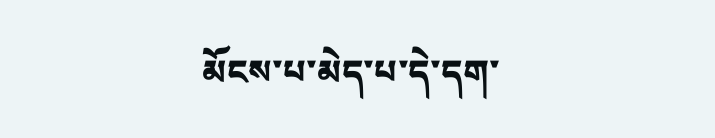མོངས་པ་མེད་པ་དེ་དག་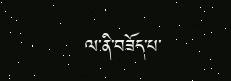ལ་ནི་བཟོད་པ་